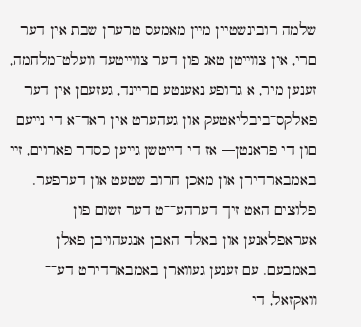שלמה רובינשטיין מײן מאמעס טרערן שבת אין דער םרי, אין צװײטן טאג פון דער צװײטעד װעלט־מלחמה, זענען מיר, א גרופע נאענטע םרײנד, געזעםן אין דער פאלקס־ביבליאטעק און געהערט אין ראד־א די נײעם םון די פראנטן— אז די דײטשן גײען כסדר פארוים, זײ באמבארדירן און מאכן חרוב שטעט און דערפער. פלוצים האט זיך דערהע־־ט דער זשום פון אעראפלאנען און באלד האבן אנגעהויבן פאלן באמבעם. עם זענען געװארן באמבארדירט דע־־ װאקזאל, די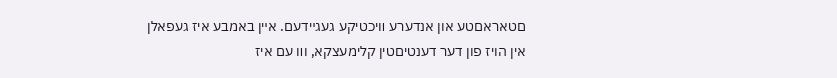םטאראםטע און אנדערע װיכטיקע געגײדעם. אײן באמבע איז געפאלן אין הויז פון דער דענטיםטין קלימעצקא, וװ עם איז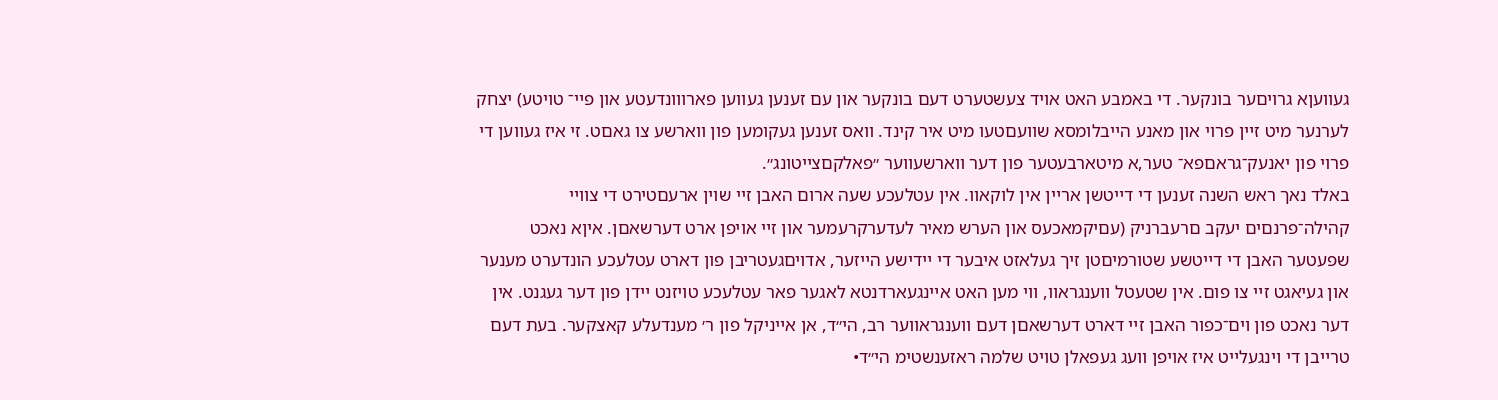געװעןא גרויםער בונקער. די באמבע האט אויד צעשטערט דעם בונקער און עם זענען געװען פארוװנדעטע און פײ־ טויטע) יצחק לערנער מיט זײן פרוי און מאנע הײבלומסא שװעםטעו מיט איר קינד. װאס זענען געקומען פון װארשע צו גאםט. זי איז געװען די פרוי פון יאנעק־גראםפא־ טער,א מיטארבעטער פון דער װארשעװער ״פאלקםצייטונג״.
באלד נאך ראש השנה זענען די דײטשן ארײן אין לוקאװ. אין עטלעכע שעה ארום האבן זיי שוין ארעםטירט די צװײ קהילה־פרנםים יעקב םרעברניק (עםיקמאכעס און הערש מאיר לעדערקרעמער און זײ אויפן ארט דערשאםן. איןא נאכט שפעטער האבן די דײטשע שטורמיםטן זיך געלאזט איבער די ײדישע הײזער, אדויםגעטריבן פון דארט עטלעכע הונדערט מענער און געיאגט זײ צו פום. אין שטעטל װענגראװ, װי מען האט אײנגעארדנטא לאגער פאר עטלעכע טויזנט ײדן פון דער געגנט. אין דער נאכט פון ױם־כפור האבן זײ דארט דערשאםן דעם װענגראװער רב, הי״ד, אן אײניקל פון ר׳ מענדעלע קאצקער. בעת דעם טרײבן די ױנגעלײט איז אויפן װעג געפאלן טויט שלמה ראזענשטימ הי״ד•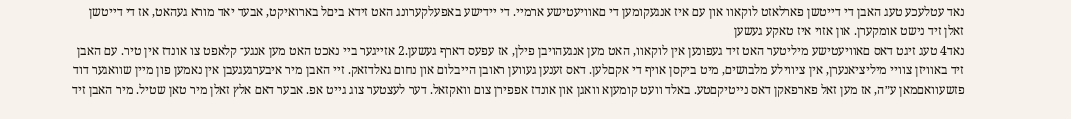נאד עטלעכע טעג האבן די דײטשן פארלאזט לוקאװ און עם איז אנגעקומען די םאװיעטישע ארמײ. די ײדישע באפעלקערונג האט זידא ביםל בארואיקט, אבעד יאד מורא געהאט, אז די דײטשן זאלן זיד נישט אומקערן. און אזוי איז טאקע געשען
נאד4 טעג זיגט דאס םאװיעטישע מיליטער האט זיד געפונען אין לוקאװ, האט מען אנגעהויבן פילן, אז עפעס דארף געשען.2 אזײגער בײ נאכט האט מען אנגע־ קלאפט צו אונדז אין טיר. עם האבן זיד באװיזן צוױי מיליציאנערן, אין ציװילע מלבושים, מיט ביקסן אויף די אקםלען. דאס זענען געװען ראובן הײבלום און נחום גאלדזאק. זײ האבן מיר איבערגעגעבן אין נאמען פון מײן שװאגער דוד פזשעװאםמאן ע״ה, אז מען זאל פארפאקן דאס נײטיקםטע. באלד װעט קומעןא װאגן און אונדז אפפירן צום װאקזאל. דער לעצטער צוג גײט אפ. אבער דאם אלץ זאלן מיר טאן שטיל. מיר האבן זיד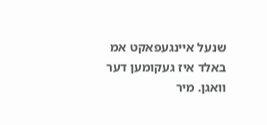שנעל איינגעפאקט אמ באלד איז געקומען דער װאגן. מיר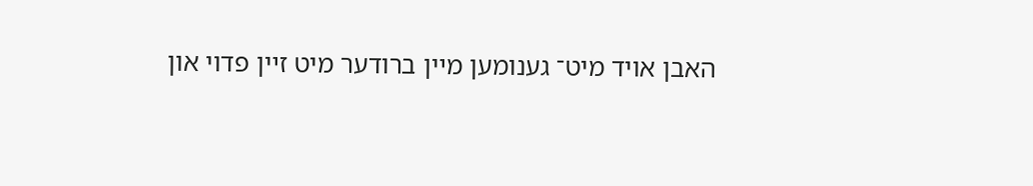האבן אויד מיט־ גענומען מײן ברודער מיט זײן פדוי און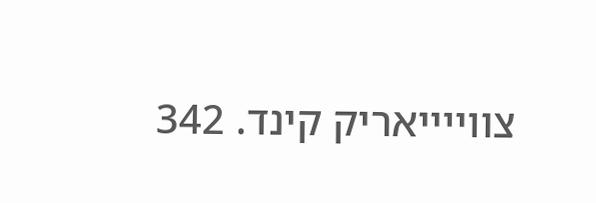צוױײיאריק קינד. 342